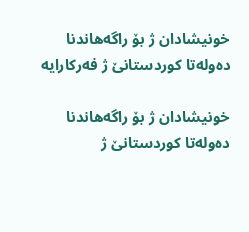خونیشادان ژ بۆ راگه‌هاندنا ده‌وله‌تا كوردستانێ ژ فه‌ركارایه‌

خونیشادان ژ بۆ راگه‌هاندنا ده‌وله‌تا كوردستانێ ژ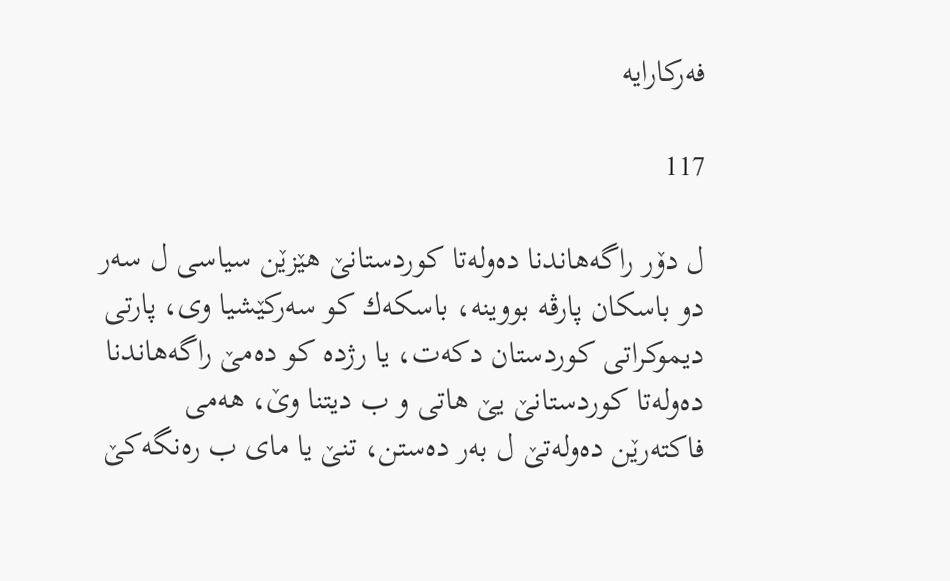فه‌ركارایه‌

117

ل دۆر راگه‌هاندنا ده‌وله‌تا كوردستانێ هێزێن سیاسی ل سه‌ر دو باسكان پارڤه‌ بووینه‌، باسكه‌ك كو سه‌ركێشیا وی، پارتی دیموكراتی كوردستان دكه‌ت، یا رژده‌ كو ده‌مێ راگه‌هاندنا ده‌وله‌تا كوردستانێ یێ هاتی و ب دیتنا وێ، هه‌می فاكته‌رێن ده‌وله‌تێ ل به‌ر ده‌ستن، تنێ یا مای ب ره‌نگه‌كێ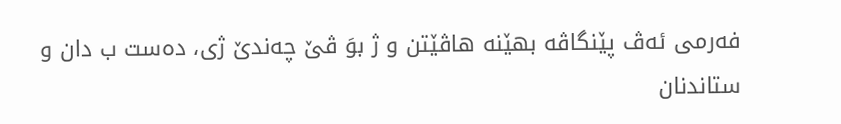فه‌رمی ئه‌ڤ پێنگاڤه‌ بهێنه‌ هاڤێتن و ژ بوَ ڤێ چه‌ندێ ژی، ده‌ست ب دان و ستاندنان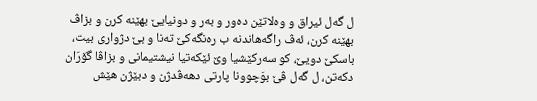ل گه‌ل ئیراق و وه‌لاتێن ده‌ور و به‌ر و دونیایێ بهێنه‌ كرن و بزاڤ بهێنه‌ كرن، ئه‌ڤ راگه‌هاندنه‌ ب ره‌نگه‌كێ ته‌نا و بێ دژواری بیت، باسكێ دویێ، كو سه‌ركێشیا وێ ئێكه‌تیا نیشتیمانی و بزاڤا گۆرَان دكه‌تن، ل گه‌ل ڤێ بوَچوونا پارتی دهه‌ڤدژن و دبێژن هێش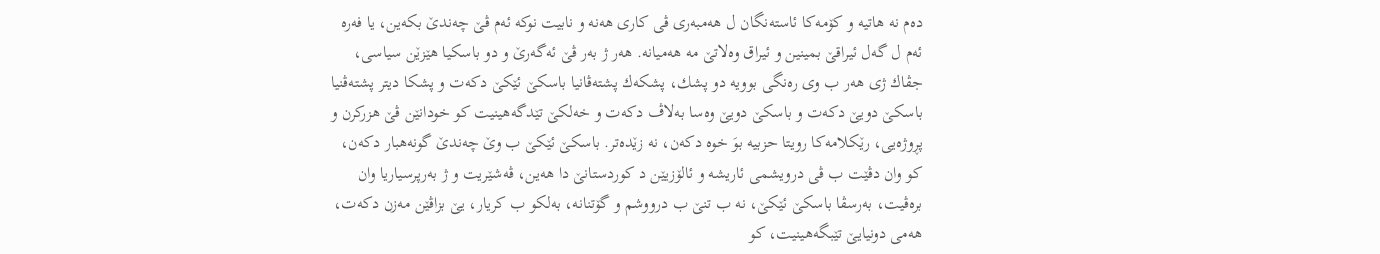ده‌م نه‌ هاتیه‌ و كۆمه‌كا ئاسته‌نگان ل هه‌مبه‌ری ڤی كاری هه‌نه‌ و نابیت نوكه‌ ئه‌م ڤێ چه‌ندێ بكه‌ین، یا فه‌ره‌ ئه‌م ل گه‌ل ئیراقێ بمینین و ئیراق وه‌لاتێ مه‌ هه‌میانه‌. هه‌ر ژ به‌ر ڤێ ئه‌گه‌رێ و دو باسكیا هێزێن سیاسی، جڤاك ژی هه‌ر ب وی ره‌نگی بوویه‌ دو پشك، پشكه‌ك پشته‌ڤانیا باسكێ ئێكێ دكه‌ت و پشكا دیتر پشته‌ڤنیا باسكێ دویێ دكه‌ت و باسكێ دویێ وه‌سا به‌لاڤ دكه‌ت و خه‌لكێ تێدگه‌هینیت كو خودانێن ڤێ هزركرن و پڕوژه‌یی، رێكلامه‌كا رویتا حزبیه‌ بوَ خوه‌ دكه‌ن، نه‌ زێده‌تر. باسكێ ئێكێ ب وێ چه‌ندێ گونه‌هبار دكه‌ن، كو وان دڤێت ب ڤی درویشمی ئاریشه‌ و ئالۆزیێن د كوردستانێ دا هه‌ین، ڤه‌شێریت و ژ به‌رپرسیاریا وان بره‌ڤیت، به‌رسڤا باسكێ ئێكێ، نه‌ ب تنێ ب درووشم و گۆتنانه‌، به‌لكو ب كریار، یێ بزاڤێن مه‌زن دكه‌ت، هه‌می دونیایێ تێبگه‌هینیت، كو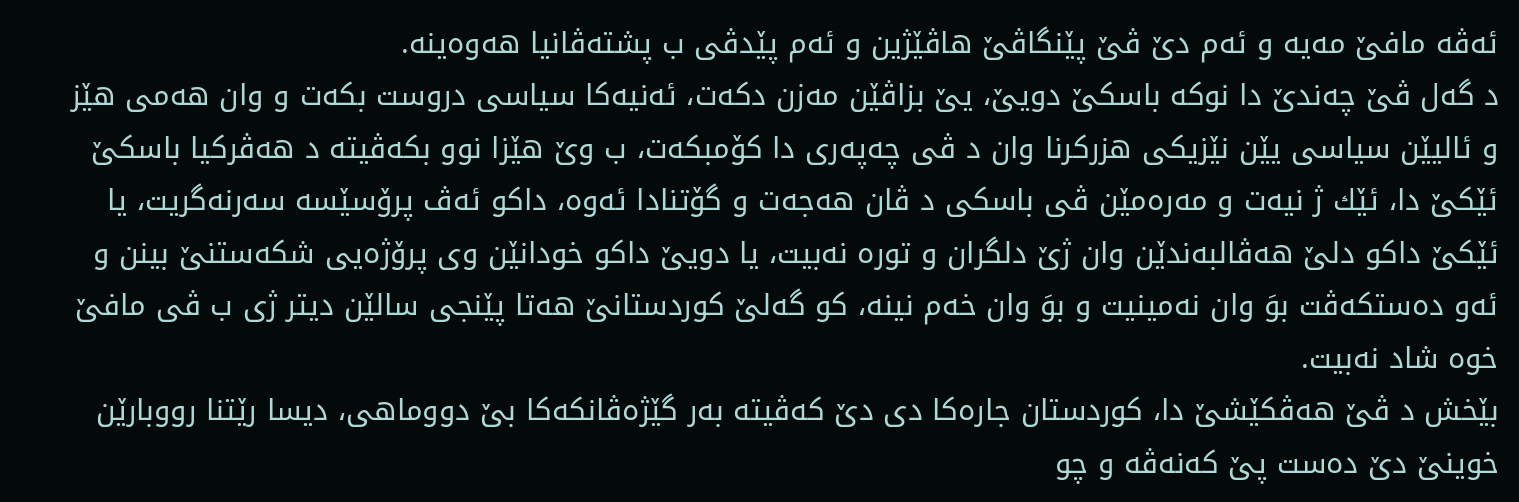ئه‌ڤه‌ مافێ مه‌یه‌ و ئه‌م دێ ڤێ پێنگاڤێ هاڤێژین و ئه‌م پێدڤی ب پشته‌ڤانیا هه‌وه‌ینه‌.
د گه‌ل ڤێ چه‌ندێ دا نوكه‌ باسكێ دویێ، یێ بزاڤێن مه‌زن دكه‌ت، ئه‌نیه‌كا سیاسی دروست بكه‌ت و وان هه‌می هێز و ئالیێن سیاسی یێن نێزیكی هزركرنا وان د ڤی چه‌په‌ری دا كۆمبكه‌ت، ب وێ هێزا نوو بكه‌ڤیته‌ د هه‌ڤركیا باسكێ ئێكێ دا، ئێك ژ نیه‌ت و مه‌ره‌مێن ڤی باسكی د ڤان هه‌جه‌ت و گۆتنادا ئه‌وه‌، داكو ئه‌ڤ پرۆسێسه‌ سه‌رنه‌گریت، یا ئێكێ داكو دلێ هه‌ڤالبه‌ندێن وان ژێ دلگران و توره‌ نه‌بیت، یا دویێ داكو خودانێن وی پرۆژه‌یی شكه‌ستنێ بینن و ئه‌و ده‌ستكه‌ڤت بوَ وان نه‌مینیت و بوَ وان خه‌م نینه‌، كو گه‌لێ كوردستانێ هه‌تا پێنجی سالێن دیتر ژی ب ڤی مافێ خوه‌ شاد نه‌بیت.
بێخش د ڤێ هه‌ڤكێشێ دا، كوردستان جاره‌كا دی دێ كه‌ڤیته‌ به‌ر گێژه‌ڤانكه‌كا بێ دووماهی، دیسا رێتنا رووبارێن خوینێ دێ ده‌ست پێ كه‌نه‌ڤه‌ و چو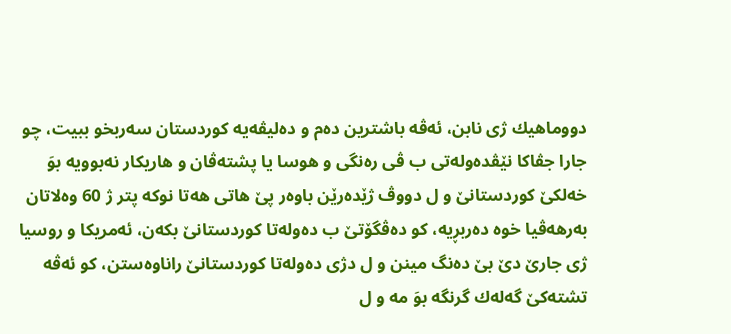دووماهیك ژی نابن، ئه‌ڤه‌ باشترین ده‌م و ده‌لیڤه‌یه‌ كوردستان سه‌ربخو ببیت، چو جارا جڤاكا نێڤده‌وله‌تی ب ڤی ره‌نگی و هوسا یا پشته‌ڤان و هاریكار نه‌بوویه‌ بوَ خه‌لكێ كوردستانێ و ل دووڤ ژێده‌رێن باوه‌ر پێ هاتی هه‌تا نوكه‌ پتر ژ 60 وه‌لاتان به‌رهه‌ڤیا خوه‌ ده‌ربڕیه‌، كو ده‌ڤگۆتێ ب ده‌وله‌تا كوردستانێ بكه‌ن، ئه‌مریكا و روسیا ژی جارێ دێ بێ ده‌نگ مینن و ل دژی ده‌وله‌تا كوردستانێ راناوه‌ستن، كو ئه‌ڤه‌ تشته‌كێ گه‌له‌ك گرنگه‌ بوَ مه‌ و ل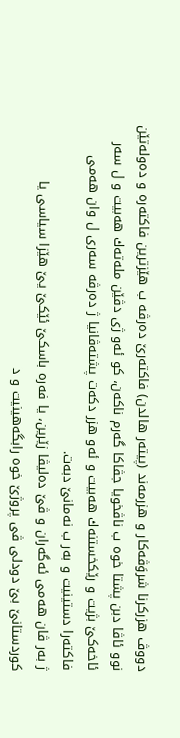دووڤ هزركرنا شروَڤه‌كار و هزرمه‌ند (پیته‌ر هالدن) فاكته‌رێ ده‌رڤه‌ ب هێزترین فاكته‌ره‌ و ده‌وله‌تێن نوو ئاڤا دبن پشتا خوه‌ ب ناڤخویا جڤاكا گه‌رم ناكه‌ن، كو ئه‌و ژی دڤێن مله‌ته‌ك هه‌بیت و ل سه‌ر ئاخه‌كێ بژیت و رێكخستنه‌ك هه‌بیت و ئه‌و هزر دكه‌ت پشته‌ڤانیا ژ ده‌رڤه‌ سه‌ری ل وان هه‌می فاكته‌را دستینیت و به‌ر ب نه‌مانێ دبه‌ت.
ژ به‌ر ڤان هه‌می ئه‌گه‌ران و ڤێ ده‌لیڤا زێرین، یا فه‌ره‌ باسكێ ئێكێ یێ هێزا سیاسی یا كوردستانێ بێ دودلی ڤی پروژێ خوه‌ رابگه‌هینیت و د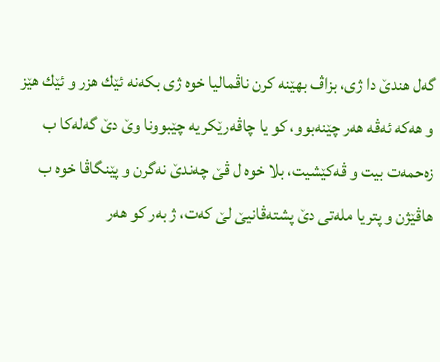گه‌ل هندێ دا ژی، بزاڤ بهێنه‌ كرن ناڤمالیا خوه‌ ژی بكه‌نه‌ ئێك هزر و ئێك هێز و هه‌كه‌ ئه‌ڤه‌ هه‌ر چێنه‌بوو، كو یا چاڤه‌رێكریه‌ چێبوونا وێ دێ گه‌له‌كا ب زه‌حمه‌ت بیت و ڤه‌كێشیت، بلا خوه‌ ل ڤێ چه‌ندێ نه‌گرن و پێنگاڤا خوه‌ ب هاڤێژن و پتریا مله‌تی دێ پشته‌ڤانیێ لێ كه‌ت، ژ به‌ر كو هه‌ر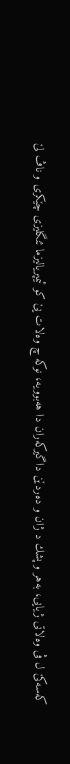كه‌سه‌كێ ل ڤی وه‌لاتی ژیایی، به‌هر و پشك د ژان و ده‌ردێن داگیركه‌ران دا هه‌بوویه‌، نوكه‌ چ وه‌لات یێ كو ئیمپریالیزما ئنگلیزی چێكری و ناڤ لێ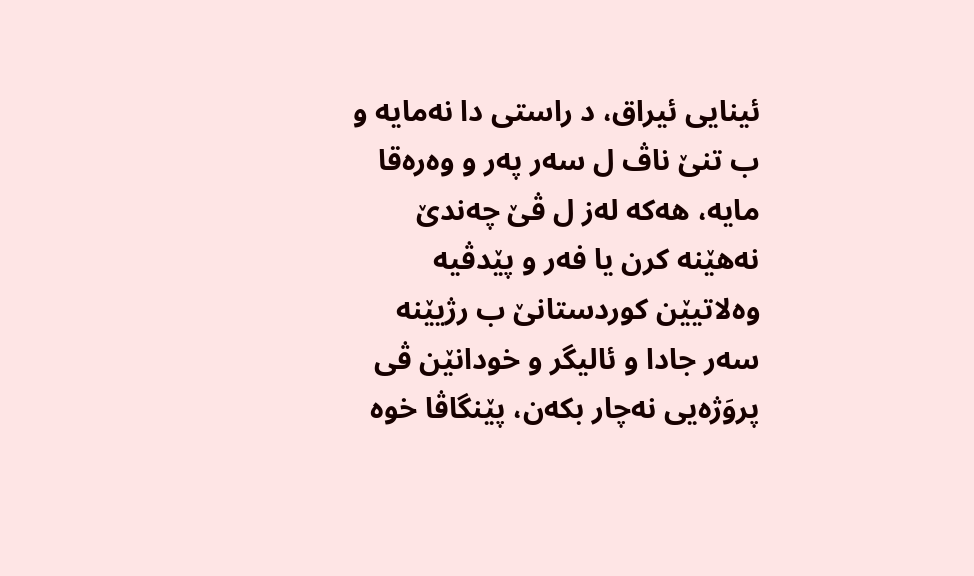ئینایی ئیراق، د راستی دا نه‌مایه‌ و ب تنێ ناڤ ل سه‌ر په‌ر و وه‌ره‌قا مایه‌، هه‌كه‌ له‌ز ل ڤێ چه‌ندێ نه‌هێنه‌ كرن یا فه‌ر و پێدڤیه‌ وه‌لاتیێن كوردستانێ ب رژیێنه‌ سه‌ر جادا و ئالیگر و خودانێن ڤی پروَژه‌یی نه‌چار بكه‌ن، پێنگاڤا خوه‌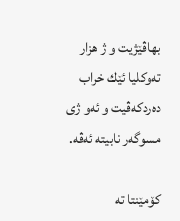بهاڤێژیت و ژ هزار ته‌وكلیا ئێك خراب ده‌ردكه‌ڤیت و ئه‌و ژی مسوگه‌ر نابیته‌ ئه‌ڤه‌.

کۆمێنتا تە